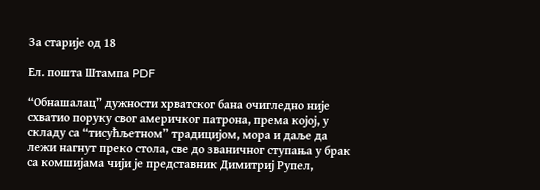За старије од 18

Ел. пошта Штампа PDF

“Обнашалац” дужности хрватског бана очигледно није схватио поруку свог америчког патрона, према којој, у складу са “тисућљетном” традицијом, мора и даље да лежи нагнут преко стола, све до званичног ступања у брак са комшијама чији је представник Димитриј Рупел,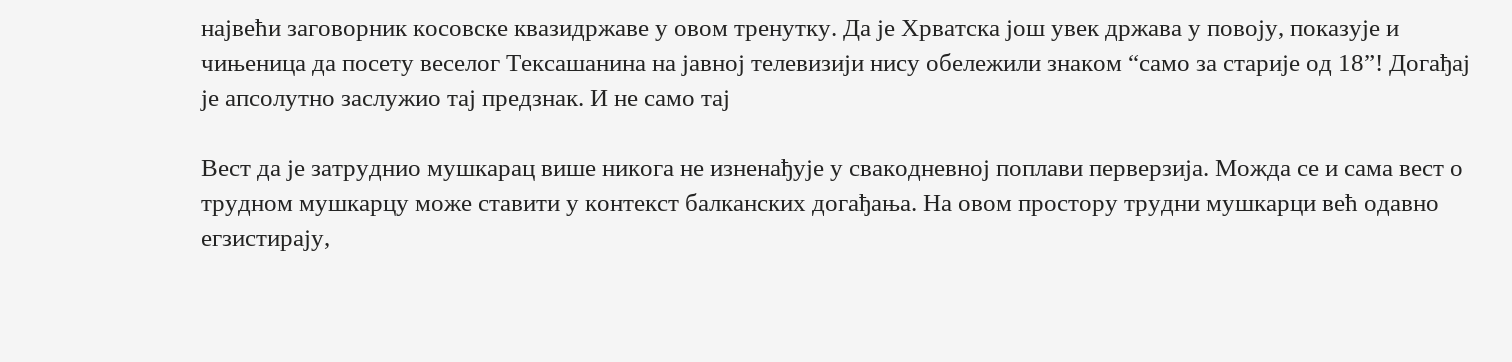највећи заговорник косовске квазидржаве у овом тренутку. Да је Хрватска још увек држава у повоју, показује и чињеница да посету веселог Тексашанина на јавној телевизији нису обележили знаком “само за старије од 18”! Догађај је апсолутно заслужио тај предзнак. И не само тај

Вест да је затруднио мушкарац више никога не изненађује у свакодневној поплави перверзија. Можда се и сама вест о трудном мушкарцу може ставити у контекст балканских догађања. На овом простору трудни мушкарци већ одавно егзистирају,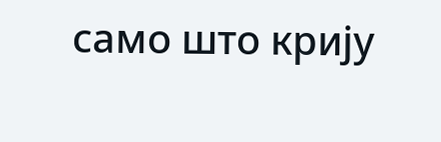само што крију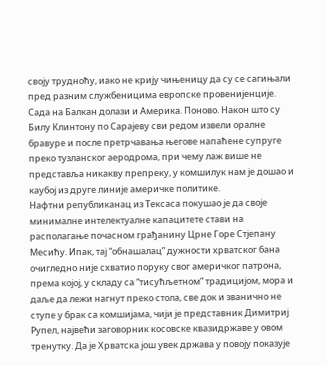своју трудноћу, иако не крију чињеницу да су се сагињали пред разним службеницима европске провенијенције. Сада на Балкан долази и Америка. Поново. Након што су Билу Клинтону по Сарајеву сви редом извели оралне бравуре и после претрчавања његове напаћене супруге преко тузланског аеродрома, при чему лаж више не представља никакву препреку, у комшилук нам је дошао и каубој из друге линије америчке политике.
Нафтни републиканац из Тексаса покушао је да своје минималне интелектуалне капацитете стави на располагање почасном грађанину Црне Горе Стјепану Месићу. Ипак, тај “обнашалац” дужности хрватског бана очигледно није схватио поруку свог америчког патрона, према којој, у складу са “тисућљетном” традицијом, мора и даље да лежи нагнут преко стола, све док и званично не ступе у брак са комшијама, чији је представник Димитриј Рупел, највећи заговорник косовске квазидржаве у овом тренутку. Да је Хрватска још увек држава у повоју показује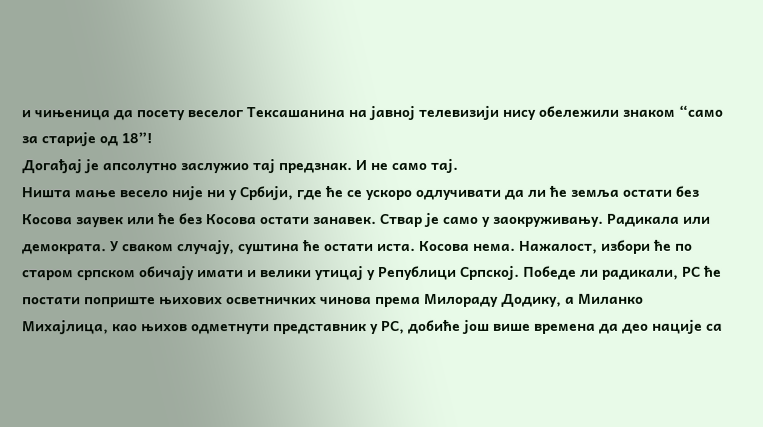и чињеница да посету веселог Тексашанина на јавној телевизији нису обележили знаком “само за старије од 18”!
Догађај је апсолутно заслужио тај предзнак. И не само тај.
Ништа мање весело није ни у Србији, где ће се ускоро одлучивати да ли ће земља остати без Косова заувек или ће без Косова остати занавек. Ствар је само у заокруживању. Радикала или демократа. У сваком случају, суштина ће остати иста. Косова нема. Нажалост, избори ће по старом српском обичају имати и велики утицај у Републици Српској. Победе ли радикали, РС ће постати поприште њихових осветничких чинова према Милораду Додику, а Миланко Михајлица, као њихов одметнути представник у РС, добиће још више времена да део нације са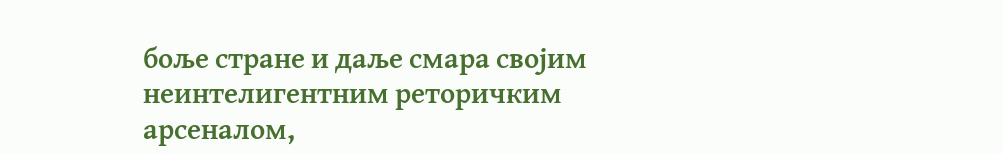боље стране и даље смара својим неинтелигентним реторичким арсеналом,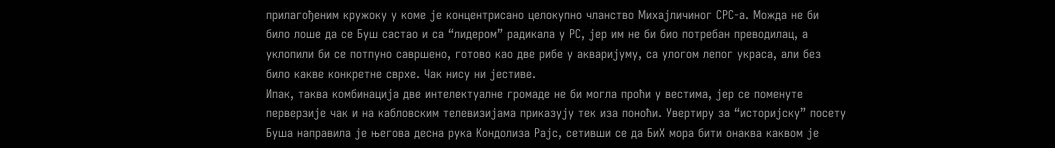прилагођеним кружоку у коме је концентрисано целокупно чланство Михајличиног СРС-а. Можда не би било лоше да се Буш састао и са “лидером” радикала у РС, јер им не би био потребан преводилац, а уклопили би се потпуно савршено, готово као две рибе у акваријуму, са улогом лепог украса, али без било какве конкретне сврхе. Чак нису ни јестиве.
Ипак, таква комбинација две интелектуалне громаде не би могла проћи у вестима, јер се поменуте перверзије чак и на кабловским телевизијама приказују тек иза поноћи. Увертиру за “историјску” посету Буша направила је његова десна рука Кондолиза Рајс, сетивши се да БиХ мора бити онаква каквом је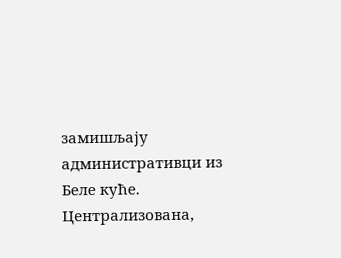замишљају административци из Беле куће. Централизована,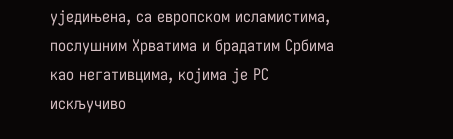уједињена, са европском исламистима, послушним Хрватима и брадатим Србима као негативцима, којима је РС искључиво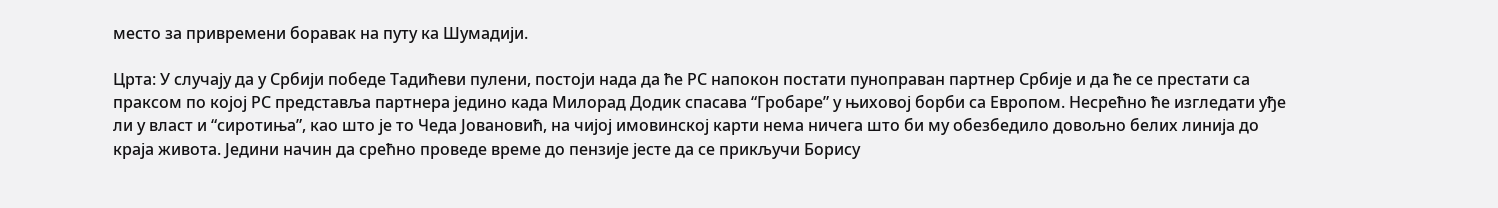место за привремени боравак на путу ка Шумадији.

Црта: У случају да у Србији победе Тадићеви пулени, постоји нада да ће РС напокон постати пуноправан партнер Србије и да ће се престати са праксом по којој РС представља партнера једино када Милорад Додик спасава “Гробаре” у њиховој борби са Европом. Несрећно ће изгледати уђе ли у власт и “сиротиња”, као што је то Чеда Јовановић, на чијој имовинској карти нема ничега што би му обезбедило довољно белих линија до краја живота. Једини начин да срећно проведе време до пензије јесте да се прикључи Борису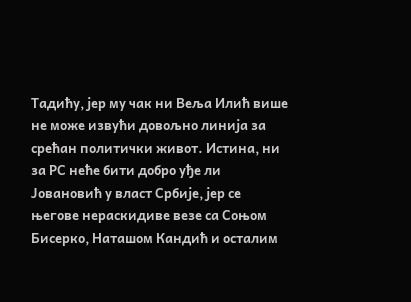Тадићу, јер му чак ни Веља Илић више не може извући довољно линија за срећан политички живот. Истина, ни за РС неће бити добро уђе ли Јовановић у власт Србије, јер се његове нераскидиве везе са Соњом Бисерко, Наташом Кандић и осталим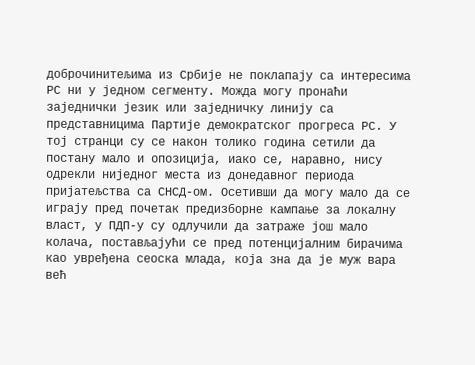доброчинитељима из Србије не поклапају са интересима РС ни у једном сегменту. Можда могу пронаћи заједнички језик или заједничку линију са представницима Партије демократског прогреса РС. У тој странци су се након толико година сетили да постану мало и опозиција, иако се, наравно, нису одрекли ниједног места из донедавног периода пријатељства са СНСД-ом. Осетивши да могу мало да се играју пред почетак предизборне кампање за локалну власт, у ПДП-у су одлучили да затраже још мало колача, постављајући се пред потенцијалним бирачима као увређена сеоска млада, која зна да је муж вара већ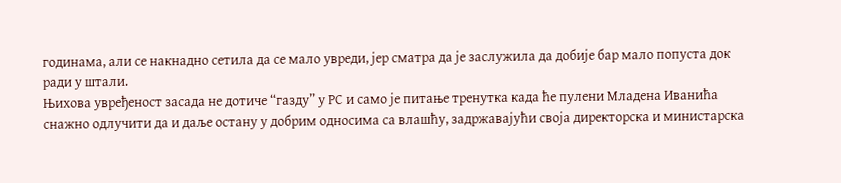годинама, али се накнадно сетила да се мало увреди, јер сматра да је заслужила да добије бар мало попуста док ради у штали.
Њихова увређеност засада не дотиче “газду” у РС и само је питање тренутка када ће пулени Младена Иванића снажно одлучити да и даље остану у добрим односима са влашћу, задржавајући своја директорска и министарска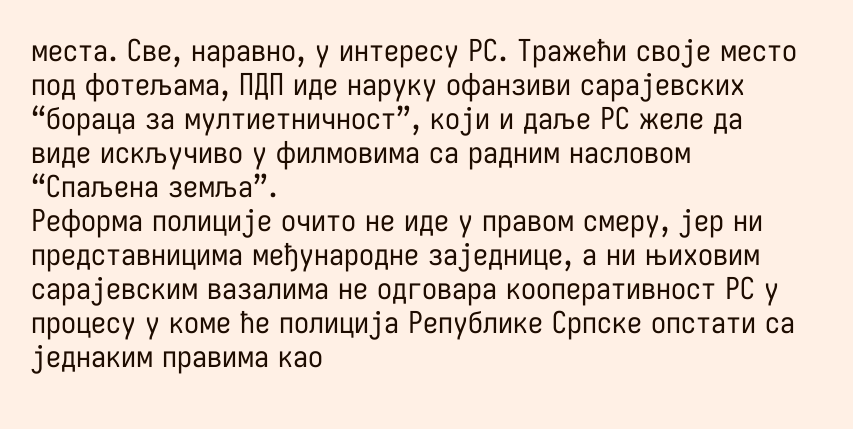места. Све, наравно, у интересу РС. Тражећи своје место под фотељама, ПДП иде наруку офанзиви сарајевских “бораца за мултиетничност”, који и даље РС желе да виде искључиво у филмовима са радним насловом “Спаљена земља”.
Реформа полиције очито не иде у правом смеру, јер ни представницима међународне заједнице, а ни њиховим сарајевским вазалима не одговара кооперативност РС у процесу у коме ће полиција Републике Српске опстати са једнаким правима као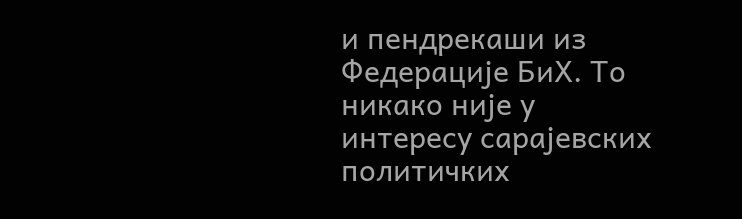и пендрекаши из Федерације БиХ. То никако није у интересу сарајевских политичких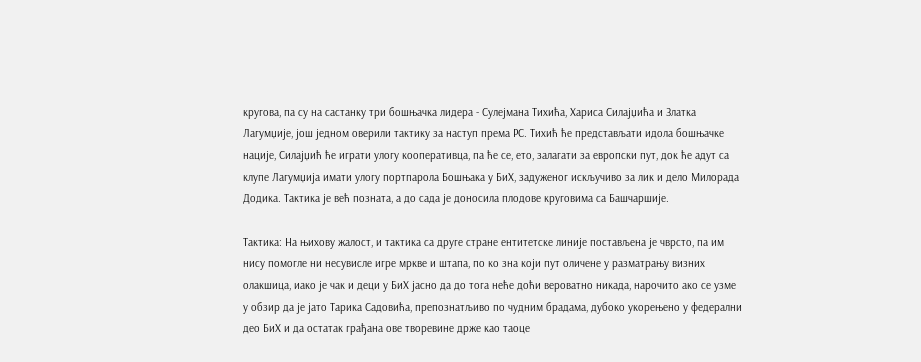кругова, па су на састанку три бошњачка лидера - Сулејмана Тихића, Хариса Силајџића и Златка Лагумџије, још једном оверили тактику за наступ према РС. Тихић ће представљати идола бошњачке нације, Силајџић ће играти улогу кооперативца, па ће се, ето, залагати за европски пут, док ће адут са клупе Лагумџија имати улогу портпарола Бошњака у БиХ, задуженог искључиво за лик и дело Милорада Додика. Тактика је већ позната, а до сада је доносила плодове круговима са Башчаршије.

Тактика: На њихову жалост, и тактика са друге стране ентитетске линије постављена је чврсто, па им нису помогле ни несувисле игре мркве и штапа, по ко зна који пут оличене у разматрању визних олакшица, иако је чак и деци у БиХ јасно да до тога неће доћи вероватно никада, нарочито ако се узме у обзир да је јато Тарика Садовића, препознатљиво по чудним брадама, дубоко укорењено у федерални део БиХ и да остатак грађана ове творевине држе као таоце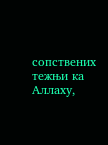сопствених тежњи ка Аллаху,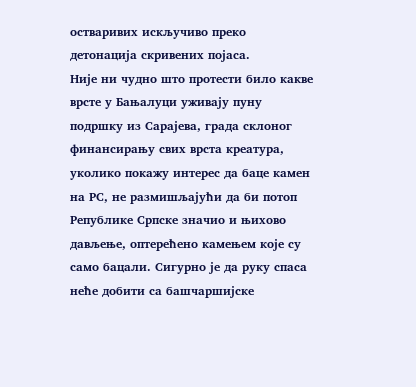остваривих искључиво преко детонација скривених појаса.
Није ни чудно што протести било какве врсте у Бањалуци уживају пуну подршку из Сарајева, града склоног финансирању свих врста креатура, уколико покажу интерес да баце камен на РС, не размишљајући да би потоп Републике Српске значио и њихово дављење, оптерећено камењем које су само бацали. Сигурно је да руку спаса неће добити са башчаршијске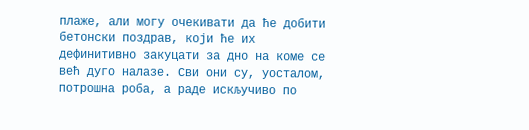плаже, али могу очекивати да ће добити бетонски поздрав, који ће их дефинитивно закуцати за дно на коме се већ дуго налазе. Сви они су, уосталом, потрошна роба, а раде искључиво по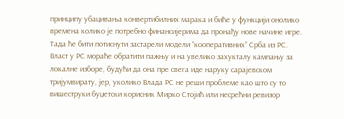принципу убацивања конвертибилних марака и биће у функцији онолико времена колико је потребно финансијерима да пронађу нове начине игре. Тада ће бити потиснути застарели модели “кооперативних” Срба из РС. Власт у РС мораће обратити пажњу и на увелико захукталу кампању за локалне изборе, будући да она пре свега иде наруку сарајевском тријумвирату, јер, уколико Влада РС не реши проблеме као што су то вишеструки буџетски корисник Мирко Стојић или несрећни ревизор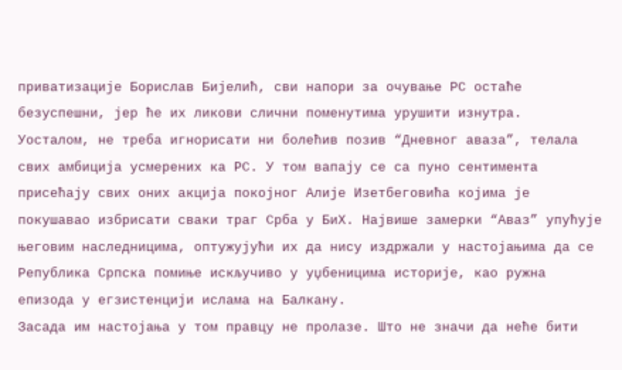приватизације Борислав Бијелић, сви напори за очување РС остаће безуспешни, јер ће их ликови слични поменутима урушити изнутра.
Уосталом, не треба игнорисати ни болећив позив “Дневног аваза”, телала свих амбиција усмерених ка РС. У том вапају се са пуно сентимента присећају свих оних акција покојног Алије Изетбеговића којима је покушавао избрисати сваки траг Срба у БиХ. Највише замерки “Аваз” упућује његовим наследницима, оптужујући их да нису издржали у настојањима да се Република Српска помиње искључиво у уџбеницима историје, као ружна епизода у егзистенцији ислама на Балкану.
Засада им настојања у том правцу не пролазе. Што не значи да неће бити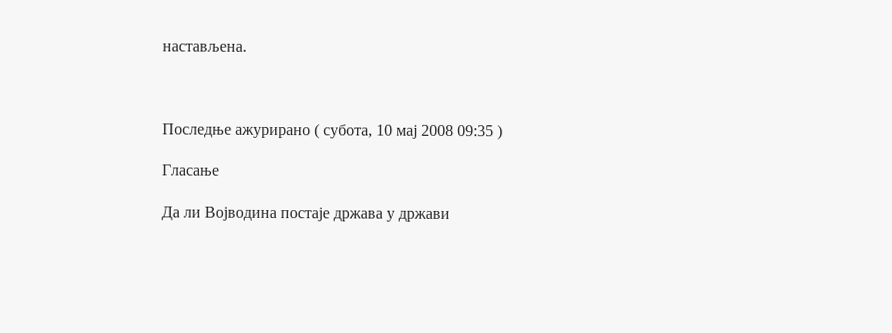настављена.



Последње ажурирано ( субота, 10 мај 2008 09:35 )

Гласање

Да ли Војводина постаје држава у држави